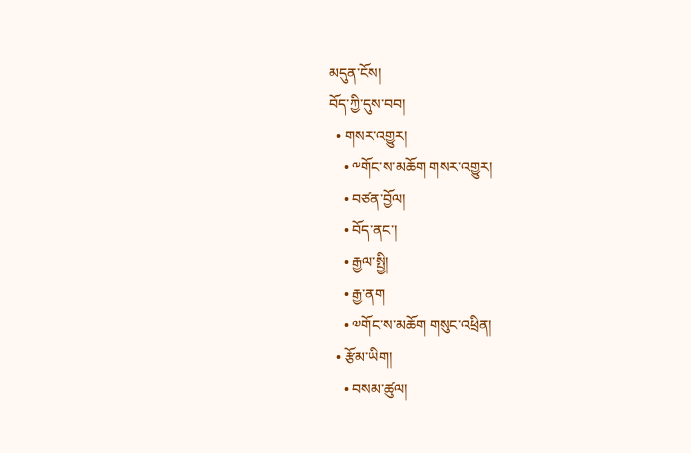མདུན་ངོས།
བོད་ཀྱི་དུས་བབ།
  • གསར་འགྱུར།
    • ༸གོང་ས་མཆོག གསར་འགྱུར།
    • བཙན་བྱོལ།
    • བོད་ནང་།
    • རྒྱལ་སྤྱི།
    • རྒྱ་ནག
    • ༧གོང་ས་མཆོག གསུང་འཕྲིན།
  • རྩོམ་ཡིག།
    • བསམ་ཚུལ།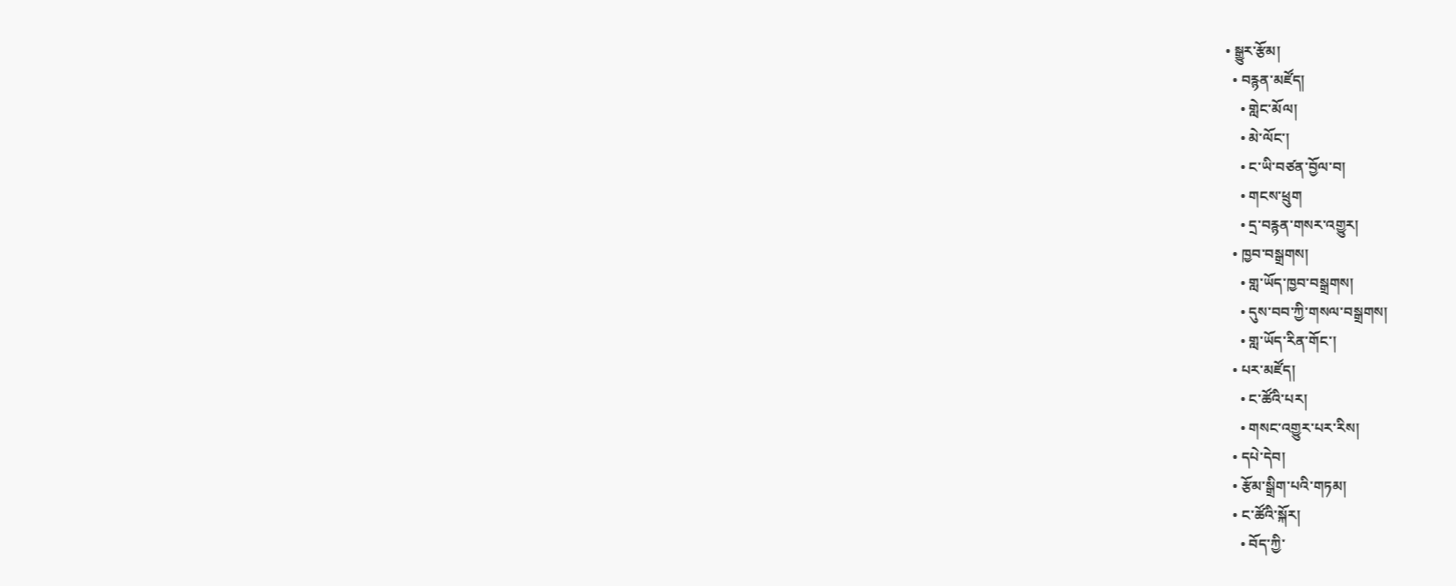• སྒྱུར་རྩོམ།
  • བརྙན་མཛོད།
    • གླེང་མོལ།
    • མེ་ལོང་།
    • ང་ཡི་བཙན་བྱོལ་བ།
    • གངས་ཕྲུག
    • དྲ་བརྙན་གསར་འགྱུར།
  • ཁྱབ་བསྒྲགས།
    • གླ་ཡོད་ཁྱབ་བསྒྲགས།
    • དུས་བབ་ཀྱི་གསལ་བསྒྲགས།
    • གླ་ཡོད་རིན་གོང་།
  • པར་མཛོད།
    • ང་ཚོའི་པར།
    • གསང་འགྱུར་པར་རིས།
  • དཔེ་དེབ།
  • རྩོམ་སྒྲིག་པའི་གཏམ།
  • ང་ཚོའི་སྐོར།
    • བོད་ཀྱི་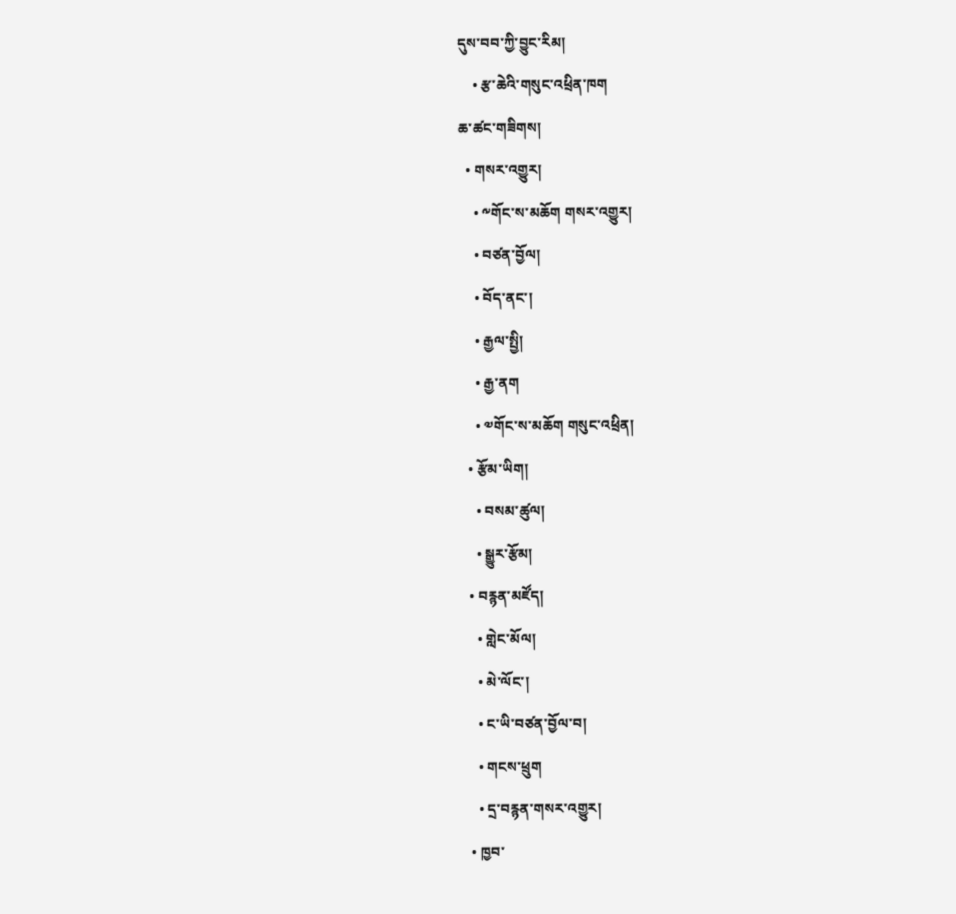དུས་བབ་ཀྱི་བྱུང་རིམ།
    • རྩ་ཆེའི་གསུང་འཕྲིན་ཁག
ཆ་ཚང་གཟིགས།
  • གསར་འགྱུར།
    • ༸གོང་ས་མཆོག གསར་འགྱུར།
    • བཙན་བྱོལ།
    • བོད་ནང་།
    • རྒྱལ་སྤྱི།
    • རྒྱ་ནག
    • ༧གོང་ས་མཆོག གསུང་འཕྲིན།
  • རྩོམ་ཡིག།
    • བསམ་ཚུལ།
    • སྒྱུར་རྩོམ།
  • བརྙན་མཛོད།
    • གླེང་མོལ།
    • མེ་ལོང་།
    • ང་ཡི་བཙན་བྱོལ་བ།
    • གངས་ཕྲུག
    • དྲ་བརྙན་གསར་འགྱུར།
  • ཁྱབ་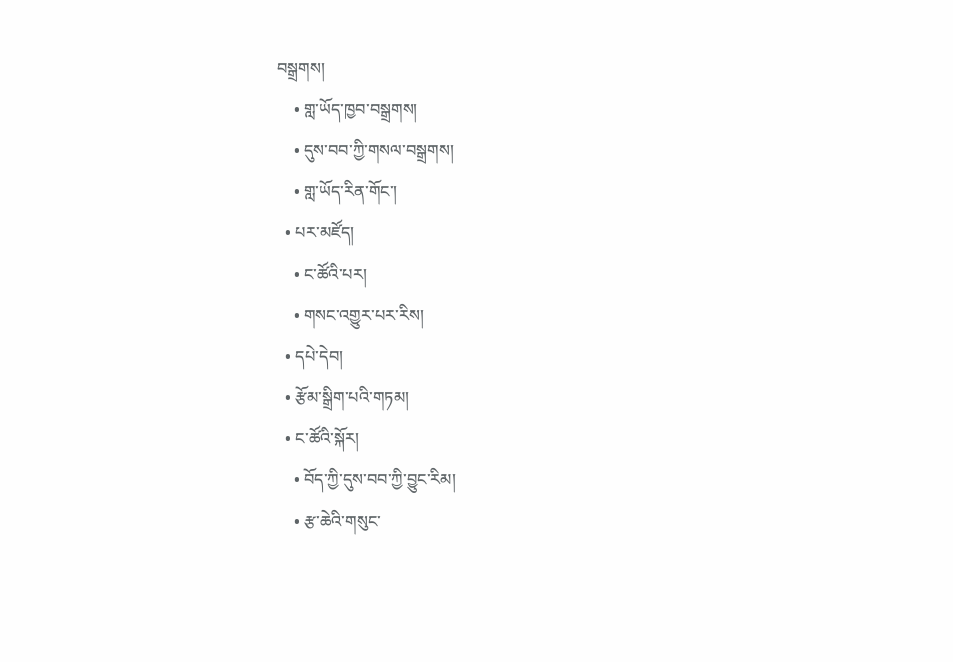བསྒྲགས།
    • གླ་ཡོད་ཁྱབ་བསྒྲགས།
    • དུས་བབ་ཀྱི་གསལ་བསྒྲགས།
    • གླ་ཡོད་རིན་གོང་།
  • པར་མཛོད།
    • ང་ཚོའི་པར།
    • གསང་འགྱུར་པར་རིས།
  • དཔེ་དེབ།
  • རྩོམ་སྒྲིག་པའི་གཏམ།
  • ང་ཚོའི་སྐོར།
    • བོད་ཀྱི་དུས་བབ་ཀྱི་བྱུང་རིམ།
    • རྩ་ཆེའི་གསུང་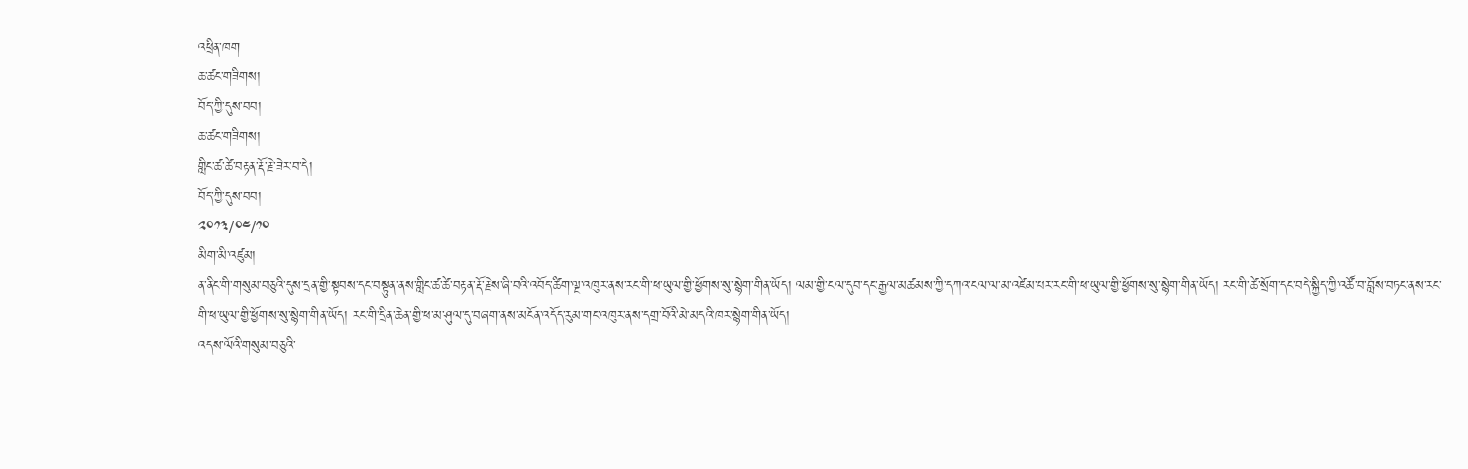འཕྲིན་ཁག
ཆ་ཚང་གཟིགས།
བོད་ཀྱི་དུས་བབ།
ཆ་ཚང་གཟིགས།
གླིང་ཚ་ཚེ་བརྟན་རྡོ་རྗེ་ཟེར་བ་དེ།
བོད་ཀྱི་དུས་བབ།
༢༠༡༣/༠༤/༡༠
མིག་མི་འཛུམ།
ན་ནིང་གི་གསུམ་བཅུའི་དུས་དྲན་གྱི་སྟབས་དང་བསྟུན་ནས་གླིང་ཚ་ཚེ་བརྟན་རྡོ་རྗེས་ཞི་བའི་འབོད་ཚིག་ལྔ་འཁུར་ནས་རང་གི་ཕ་ཡུལ་གྱི་ཕྱོགས་སུ་སྙེག་གིན་ཡོད། ལམ་གྱི་ངལ་དུབ་དང་རྒྱལ་མཚམས་ཀྱི་དཀའ་ངལ་ལ་མ་འཛེམ་པར་རང་གི་ཕ་ཡུལ་གྱི་ཕྱོགས་སུ་སྙེག་གིན་ཡོད། རང་གི་ཚེ་སྲོག་དང་བདེ་སྐྱིད་ཀྱི་འཚོ་བ་བློས་བཏང་ནས་རང་གི་ཕ་ཡུལ་གྱི་ཕྱོགས་སུ་སྙེག་གིན་ཡོད། རང་གི་དྲིན་ཆེན་གྱི་ཕ་མ་ཤུལ་དུ་བཞག་ནས་མངོན་འདོད་རུམ་གང་འཁུར་ནས་དགྲ་བོའི་མེ་མདའི་ཁར་སྙེག་གིན་ཡོད།
འདས་ལོའི་གསུམ་བཅུའི་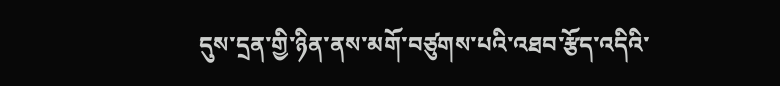དུས་དྲན་གྱི་ཉིན་ནས་མགོ་བཙུགས་པའི་འཐབ་རྩོད་འདིའི་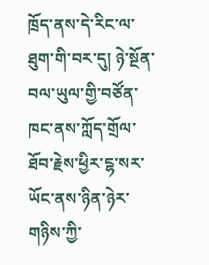ཁྲོད་ནས་དེ་རིང་ལ་ཐུག་གི་བར་དུ། ཉེ་སྔོན་བལ་ཡུལ་གྱི་བཙོན་ཁང་ནས་ཀློད་གྲོལ་ཐོབ་རྗེས་ཕྱིར་ངྷ་སར་ཡོང་ནས་ཉིན་ཉེར་གཉིས་ཀྱི་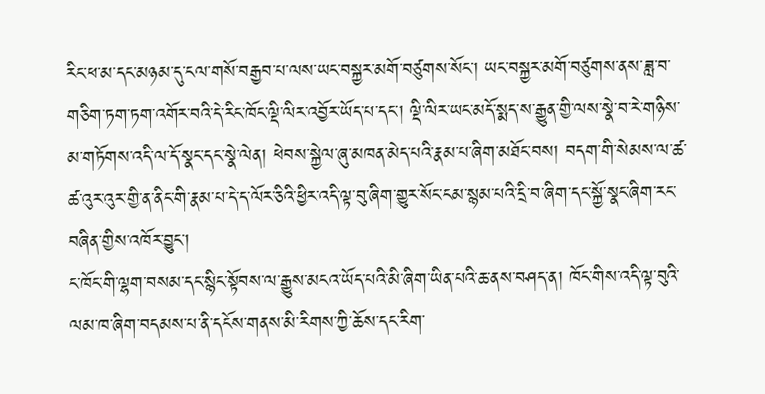རིང་ཕ་མ་དང་མཉམ་དུ་ངལ་གསོ་བརྒྱབ་པ་ལས་ཡང་བསྐྱར་མགོ་བཙུགས་སོང་། ཡང་བསྐྱར་མགོ་བཙུགས་ནས་ཟླ་བ་གཅིག་ཏག་ཏག་འགོར་བའི་དེ་རིང་ཁོང་ལྡི་ལིར་འབྱོར་ཡོད་པ་དང་། ལྡི་ལིར་ཡང་མདོ་སྨད་ས་རྒྱུན་གྱི་ལས་སྣེ་བ་རེ་གཉིས་མ་གཏོགས་འདི་ལ་དོ་སྣང་དང་སྣེ་ལེན། ཕེབས་སྐྱེལ་ཞུ་མཁན་མེད་པའི་རྣམ་པ་ཞིག་མཐོང་བས། བདག་གི་སེམས་ལ་ཚ་ཚ་འུར་འུར་གྱི་ན་ནིང་གི་རྣམ་པ་དེ་ད་ལོར་ཅིའི་ཕྱིར་འདི་ལྟ་བུ་ཞིག་གྱུར་སོང་ངམ་སྙམ་པའི་དྲི་བ་ཞིག་དང་སྐྱོ་སྣང་ཞིག་རང་བཞིན་གྱིས་འཁོར་བྱུང་།
ང་ཁོང་གི་ལྷག་བསམ་དང་སྙིང་སྟོབས་ལ་རྒྱུས་མངའ་ཡོད་པའི་མི་ཞིག་ཡིན་པའི་ཆ་ནས་བཤད་ན། ཁོང་གིས་འདི་ལྟ་བུའི་ལམ་ཁ་ཞིག་བདམས་པ་ནི་དངོས་གནས་མི་རིགས་ཀྱི་ཆོས་དང་རིག་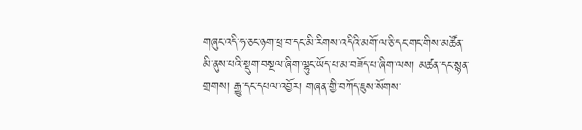གཞུང་འདི་ཧ་ཅང་ཉག་ཕྲ་བ་དང་མི་རིགས་འདིའི་མགོ་ལ་ཅི་དང་གང་གིས་མཚོན་མི་ནུས་པའི་སྡུག་བསྔལ་ཞིག་ལྷུང་ཡོད་པ་མ་བཟོད་པ་ཞིག་ལས། མཚན་དང་སྙན་གྲགས། རྒྱུ་དང་དཔལ་འབྱོར། གཞན་གྱི་བཀོད་ཇུས་སོགས་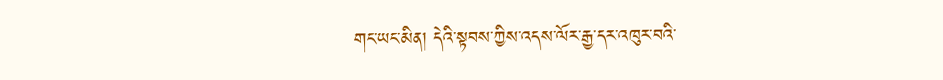གང་ཡང་མིན། དེའི་སྟབས་ཀྱིས་འདས་ལོར་རྒྱ་དར་འཁུར་བའི་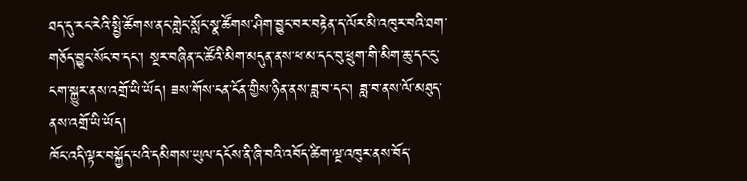ཐད་དུ་རང་རེའི་སྤྱི་ཚོགས་ནང་གླེང་སློང་སྣ་ཚོགས་ཤིག་བྱུང་བར་བརྟེན་ད་ལོར་མི་འཁུར་བའི་ཐག་གཅོད་བྱུང་སོང་བ་དང་། སྔར་བཞིན་ང་ཚོའི་མིག་མདུན་ནས་ཕ་མ་དང་བུ་ཕྲུག་གི་མིག་ཆུ་དང་ངུ་ངག་སྐྱུར་ནས་འགྲོ་ཡི་ཡོད། ཟས་གོས་ངན་ངོན་གྱིས་ཉིན་ནས་ཟླ་བ་དང་། ཟླ་བ་ནས་ལོ་མཐུད་ནས་འགྲོ་ཡི་ཡོད།
ཁོང་འདི་ལྟར་བསྐྱོད་པའི་དམིགས་ཡུལ་དངོས་ནི་ཞི་བའི་འབོད་ཚིག་ལྔ་འཁུར་ནས་བོད་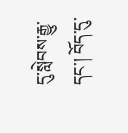དུ་སླེབས་རྒྱུ་དང་། བོད་དུ་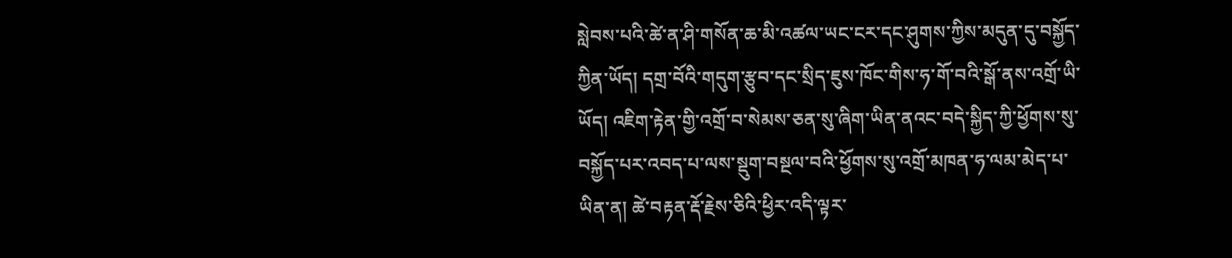སླེབས་པའི་ཚེ་ན་ཤི་གསོན་ཆ་མི་འཚལ་ཡང་ངར་དང་ཤུགས་ཀྱིས་མདུན་དུ་བསྐྱོད་ཀྱིན་ཡོད། དགྲ་བོའི་གདུག་རྩུབ་དང་སྲིད་ཇུས་ཁོང་གིས་ཧ་གོ་བའི་སྒོ་ནས་འགྲོ་ཡི་ཡོད། འཇིག་རྟེན་གྱི་འགྲོ་བ་སེམས་ཅན་སུ་ཞིག་ཡིན་ནའང་བདེ་སྐྱིད་ཀྱི་ཕྱོགས་སུ་བསྐྱོད་པར་འབད་པ་ལས་སྡུག་བསྔལ་བའི་ཕྱོགས་སུ་འགྲོ་མཁན་ཧ་ལམ་མེད་པ་ཡིན་ན། ཚེ་བརྟན་རྡོ་རྗེས་ཅིའི་ཕྱིར་འདི་ལྟར་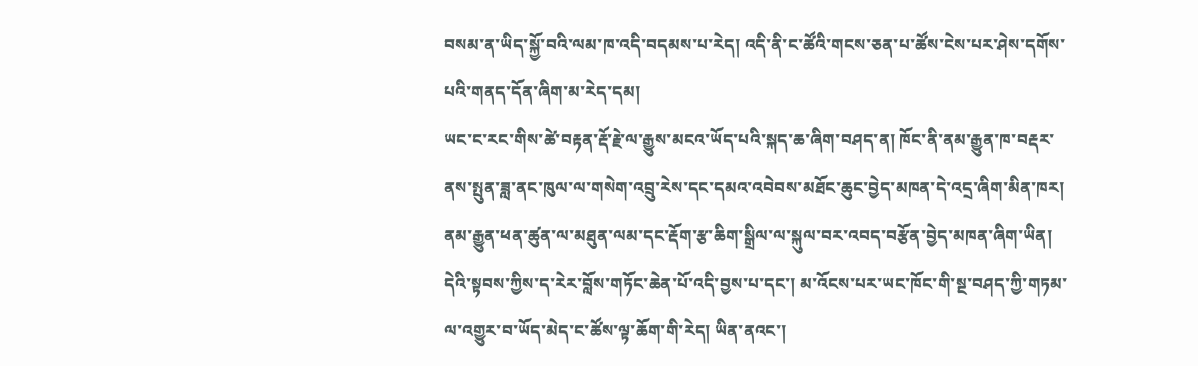བསམ་ན་ཡིད་སྐྱོ་བའི་ལམ་ཁ་འདི་བདམས་པ་རེད། འདི་ནི་ང་ཚོའི་གངས་ཅན་པ་ཚོས་ངེས་པར་ཤེས་དགོས་པའི་གནད་དོན་ཞིག་མ་རེད་དམ།
ཡང་ང་རང་གིས་ཚེ་བརྟན་རྡོ་རྗེ་ལ་རྒྱུས་མངའ་ཡོད་པའི་སྐད་ཆ་ཞིག་བཤད་ན། ཁོང་ནི་ནམ་རྒྱུན་ཁ་བརྡར་ནས་སྤུན་ཟླ་ནང་ཁུལ་ལ་གསེག་འབྲུ་རེས་དང་དམའ་འབེབས་མཐོང་ཆུང་བྱེད་མཁན་དེ་འདྲ་ཞིག་མིན་ཁར། ནམ་རྒྱུན་ཕན་ཚུན་ལ་མཐུན་ལམ་དང་རྡོག་རྩ་ཆིག་སྒྲིལ་ལ་སྐུལ་བར་འབད་བརྩོན་བྱེད་མཁན་ཞིག་ཡིན། དེའི་སྟབས་ཀྱིས་ད་རེར་བློས་གཏོང་ཆེན་པོ་འདི་བྱས་པ་དང་། མ་འོངས་པར་ཡང་ཁོང་གི་སྔ་བཤད་ཀྱི་གཏམ་ལ་འགྱུར་བ་ཡོད་མེད་ང་ཚོས་ལྟ་ཆོག་གི་རེད། ཡིན་ནའང་།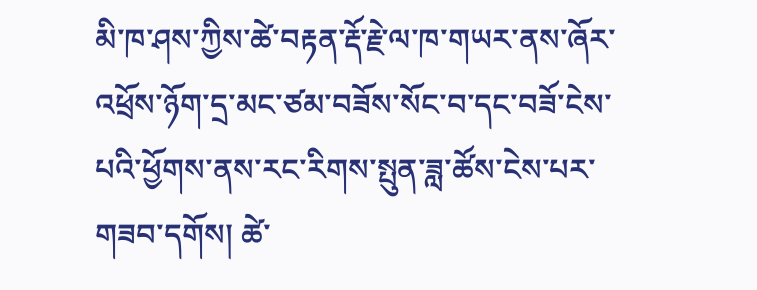མི་ཁ་ཤས་ཀྱིས་ཚེ་བརྟན་རྡོ་རྗེ་ལ་ཁ་གཡར་ནས་ཞོར་འཕྲོས་ཉོག་དྲ་མང་ཙམ་བཟོས་སོང་བ་དང་བཟོ་ངེས་པའི་ཕྱོགས་ནས་རང་རིགས་སྤུན་ཟླ་ཚོས་ངེས་པར་གཟབ་དགོས། ཚེ་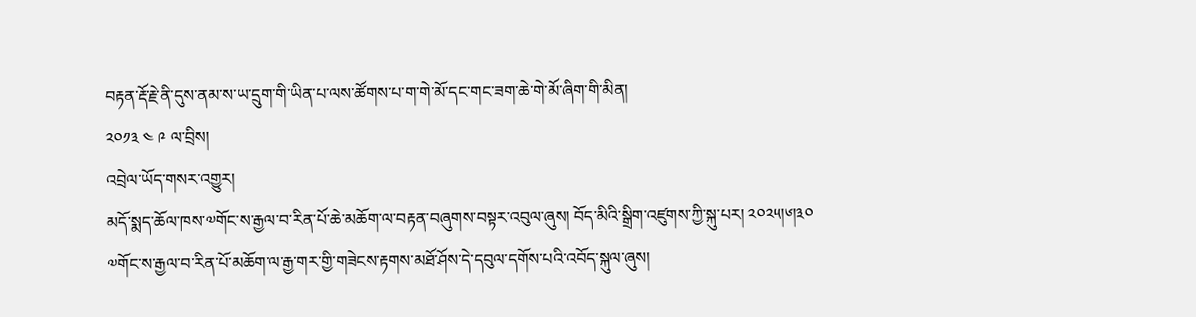བརྟན་རྡོ་རྗེ་ནི་དུས་ནམ་ས་ཡ་དྲུག་གི་ཡིན་པ་ལས་ཚོགས་པ་ག་གེ་མོ་དང་གང་ཟག་ཆེ་གེ་མོ་ཞིག་གི་མིན།
༢༠༡༣ ༤ ༩ ལ་བྲིས།
འབྲེལ་ཡོད་གསར་འགྱུར།
མདོ་སྨད་ཆོལ་ཁས་༧གོང་ས་རྒྱལ་བ་རིན་པོ་ཆེ་མཆོག་ལ་བརྟན་བཞུགས་བསྟར་འབུལ་ཞུས། བོད་མིའི་སྒྲིག་འཛུགས་ཀྱི་སྐུ་པར། ༢༠༢༥།༦།༣༠
༧གོང་ས་རྒྱལ་བ་རིན་པོ་མཆོག་ལ་རྒྱ་གར་གྱི་གཟེངས་རྟགས་མཐོ་ཤོས་དེ་དབུལ་དགོས་པའི་འབོད་སྐུལ་ཞུས།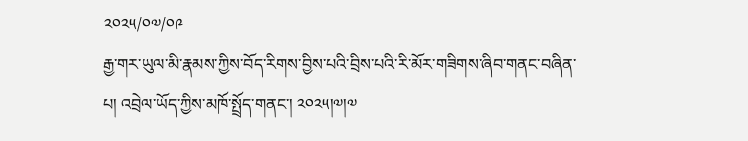༢༠༢༥/༠༧/༠༩
རྒྱ་གར་ཡུལ་མི་རྣམས་ཀྱིས་བོད་རིགས་བྱིས་པའི་བྲིས་པའི་རི་མོར་གཟིགས་ཞིབ་གནང་བཞིན་པ། འབྲེལ་ཡོད་ཀྱིས་མཁོ་སྤྲོད་གནང་། ༢༠༢༥།༧།༧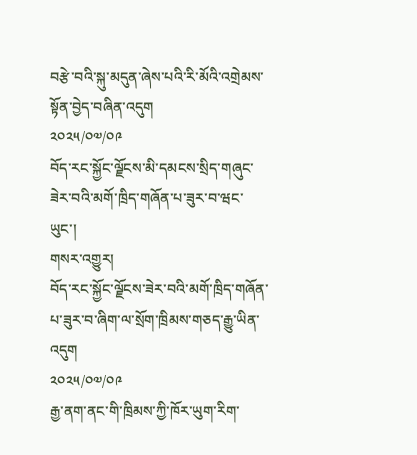བརྩེ་བའི་སྐུ་མདུན་ཞེས་པའི་རི་མོའི་འགྲེམས་སྟོན་བྱེད་བཞིན་འདུག
༢༠༢༥/༠༧/༠༩
བོད་རང་སྐྱོང་ལྗོངས་མི་དམངས་སྲིད་གཞུང་ཟེར་བའི་མགོ་ཁྲིད་གཞོན་པ་ཟུར་བ་ཝང་ཡུང་།
གསར་འགྱུར།
བོད་རང་སྐྱོང་ལྗོངས་ཟེར་བའི་མགོ་ཁྲིད་གཞོན་པ་ཟུར་བ་ཞིག་ལ་སྲོག་ཁྲིམས་གཅད་རྒྱུ་ཡིན་འདུག
༢༠༢༥/༠༧/༠༩
རྒྱ་ནག་ནང་གི་ཁྲིམས་ཀྱི་ཁོར་ཡུག་རིག་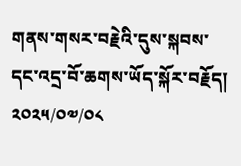གནས་གསར་བརྗེའི་དུས་སྐབས་དང་འདྲ་བོ་ཆགས་ཡོད་སྐོར་བརྗོད།
༢༠༢༥/༠༧/༠༨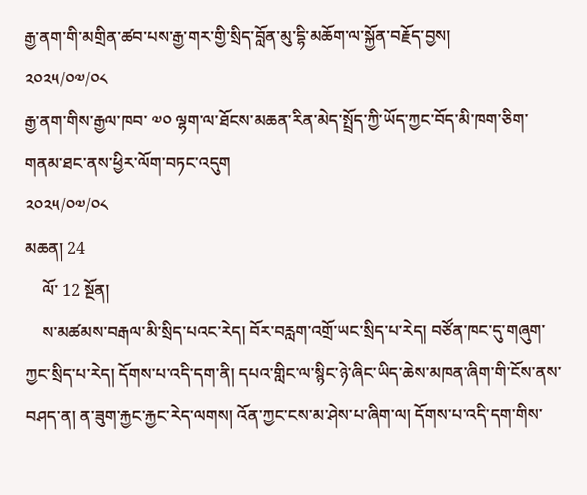རྒྱ་ནག་གི་མགྲིན་ཚབ་པས་རྒྱ་གར་གྱི་སྲིད་བློན་མུ་དྷི་མཆོག་ལ་སྐྱོན་བརྗོད་བྱས།
༢༠༢༥/༠༧/༠༨
རྒྱ་ནག་གིས་རྒྱལ་ཁབ་ ༧༠ ལྷག་ལ་ཐོངས་མཆན་རིན་མེད་སྤྲོད་ཀྱི་ཡོད་ཀྱང་བོད་མི་ཁག་ཅིག་གནམ་ཐང་ནས་ཕྱིར་ལོག་བཏང་འདུག
༢༠༢༥/༠༧/༠༨
མཆན། 24
    ལོ་ 12 སྔོན།
    ས་མཚམས་བརྒལ་མི་སྲིད་པའང་རེད། བོར་བརླག་འགྲོ་ཡང་སྲིད་པ་རེད། བཙོན་ཁང་དུ་གཞུག་ཀྱང་སྲིད་པ་རེད། དོགས་པ་འདི་དག་ནི། དཔའ་གླིང་ལ་སྙིང་ཉེ་ཞིང་ཡིད་ཆེས་མཁན་ཞིག་གི་ངོས་ནས་བཤད་ན། ན་ཟུག་རྐྱང་རྐྱང་རེད་ལགས། འོན་ཀྱང་ངས་མ་ཤེས་པ་ཞིག་ལ། དོགས་པ་འདི་དག་གིས་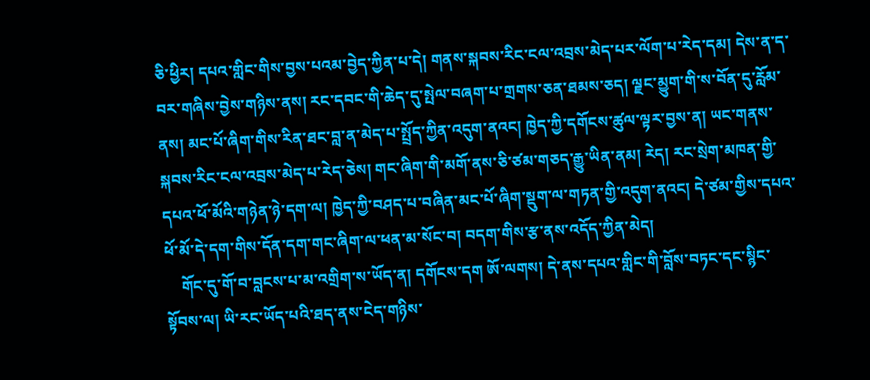ཅི་ཕྱིར། དཔའ་གླིང་གིས་བྱས་པའམ་བྱེད་ཀྱིན་པ་དེ། གནས་སྐབས་རིང་ངལ་འབྲས་མེད་པར་ལོག་པ་རེད་དམ། དེས་ན་ད་བར་གཞིས་བྱེས་གཉིས་ནས། རང་དབང་གི་ཆེད་དུ་སྤེལ་བཞག་པ་གྲགས་ཅན་ཐམས་ཅད། ལྗང་མྱུག་གི་ས་བོན་དུ་རློམ་ནས། མང་པོ་ཞིག་གིས་རིན་ཐང་བླ་ན་མེད་པ་སྤྲོད་ཀྱིན་འདུག་ནའང། ཁྱེད་ཀྱི་དགོངས་ཚུལ་ལྟར་བྱས་ན། ཡང་གནས་སྐབས་རིང་ངལ་འབྲས་མེད་པ་རེད་ཅེས། གང་ཞིག་གི་མགོ་ནས་ཅི་ཙམ་གཅད་རྒྱུ་ཡིན་ནམ། རེད། རང་སྲེག་མཁན་གྱི་དཔའ་ཕོ་མོའི་གཉེན་ཉེ་དག་ལ། ཁྱེད་ཀྱི་བཤད་པ་བཞིན་མང་པོ་ཞིག་སྡུག་ལ་གཏན་གྱི་འདུག་ནའང། དེ་ཙམ་གྱིས་དཔའ་ཕོ་མོ་དེ་དག་གིས་དོན་དག་གང་ཞིག་ལ་ཕན་མ་སོང་བ། བདག་གིས་རྩ་ནས་འདོད་ཀྱིན་མེད།
    གོང་དུ་གོ་བ་བླངས་པ་མ་འགྲིག་ས་ཡོད་ན། དགོངས་དག ཨོ་ལགས། དེ་ནས་དཔའ་གླིང་གི་བློས་བཏང་དང་སྙིང་སྟོབས་ལ། ཡི་རང་ཡོད་པའི་ཐད་ནས་ངེད་གཉིས་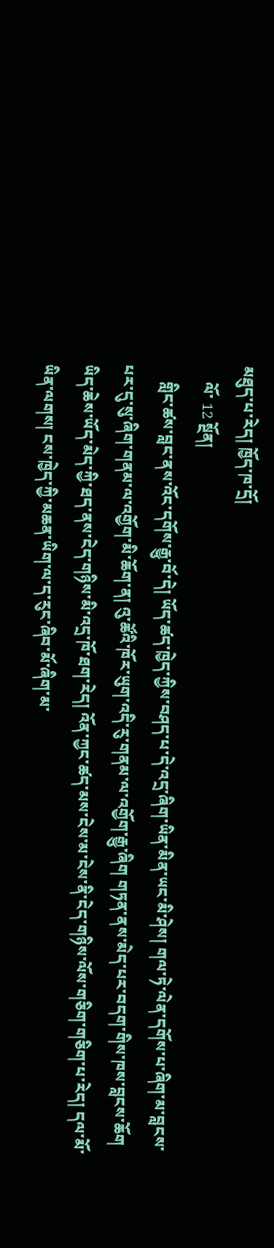མཐུད་པ་རེད། ཁྱོད་ཁ་དྲོ།
    ལོ་ 12 སྔོན།
    གླིང་ཚས་བླང་ནས་འོང་དགོས་རྒྱུ་བོ་དེ། ཡོད་ཚད་ཁྱེད་ཀྱིས་བཤད་པ་དེ་འདྲ་ཞིག་ཡིན་མིན་ཡང་མི་ཤེས། གལ་ཏེ་ལེན་དགོས་པ་ཞིག་མ་བླངས་པར་དུ་སུ་ཞིག་གནམ་ལ་འགྱོག་མི་ཆོག་ན། འུ་ཚོའི་ཁོར་ཡུག་འདི་རུ་གནམ་ལ་འགྱོག་རྒྱུ་ཞིག གཏན་ནས་མེད་པར་བདག་གིས་ཁས་བླངས་ཆོག ཡིད་ཆེས་ཡོད་མེད་ཀྱི་ཐད་ནས་ངེད་གཉིས་མི་འདྲ་ཁོ་ཐག་རེད། འོན་ཀྱང་ཚད་མས་ངེས་མ་ངེས་ནི་ངེད་གཉིས་ལོས་གཅིག་གཅིག་པ་རེད། དལ་མོ་ཡིན་ལགས། ངས་ཁྱེད་ཀྱི་མཆན་ཡིག་ལ་ད་རུང་ཞིབ་མོ་ཞིག་མ་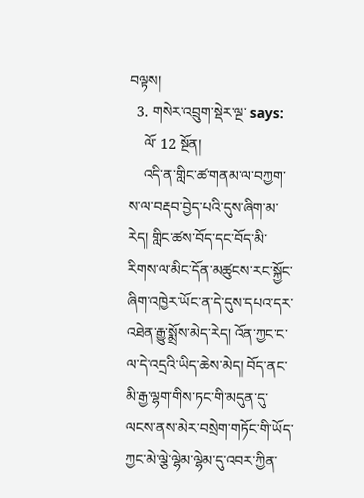བལྟས།
  3. གསེར་འབྲུག་སྡེར་ལྔ་ says:
    ལོ་ 12 སྔོན།
    འདི་ན་གླིང་ཚ་གནམ་ལ་བཀྱག་ས་ལ་བརྡབ་བྱེད་པའི་དུས་ཞིག་མ་རེད། གླིང་ཚས་བོད་དང་བོད་མི་རིགས་ལ་མིང་དོན་མཚུངས་རང་སྐྱོང་ཞིག་འཁྱེར་ཡོང་ན་དེ་དུས་དཔའ་དར་འཐེན་རྒྱུ་སྨྲོས་མེད་རེད། འོན་ཀྱང་ང་ལ་དེ་འདྲའི་ཡིད་ཆེས་མེད། བོད་ནང་མི་རྒྱ་ལྷག་གིས་ཏང་གི་མདུན་དུ་ལངས་ནས་མེར་བསྲེག་གཏོང་གི་ཡོད་ཀྱང་མེ་ལྕེ་ལྷེམ་ལྷེམ་དུ་འབར་ཀྱིན་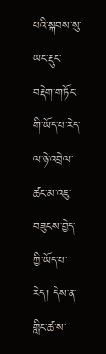པའི་སྐབས་སུ་ཡང་རྡུང་བརྡེག་གཏོང་གི་ཡོད་པ་རེད་ལ་ཉེ་འབྲེལ་ཚང་མ་འཇུ་བཟུངས་བྱེད་ཀྱི་ཡོད་པ་རེད། དེས་ན་གླིང་ཚ་ས་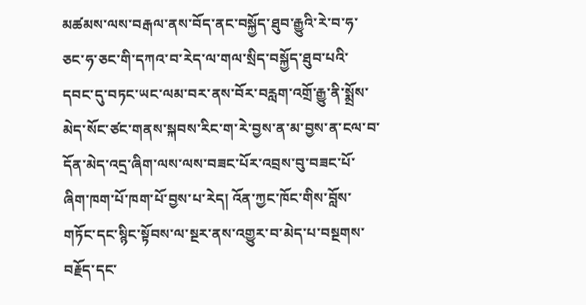མཚམས་ལས་བརྒལ་ནས་བོད་ནང་བསྐྱོད་ཐུབ་རྒྱུའི་རེ་བ་ཧ་ཅང་ཧ་ཅང་གི་དཀའ་བ་རེད་ལ་གལ་སྲིད་བསྐྱོད་ཐུབ་པའི་དབང་དུ་བཏང་ཡང་ལམ་བར་ནས་བོར་བརླག་འགྲོ་རྒྱུ་ནི་སྨྲོས་མེད་སོང་ཙང་གནས་སྐབས་རིང་ག་རེ་བྱས་ན་མ་བྱས་ན་ངལ་བ་དོན་མེད་འདྲ་ཞིག་ལས་ལས་བཟང་པོར་འབྲས་བུ་བཟང་པོ་ཞིག་ཁག་པོ་ཁག་པོ་བྱས་པ་རེད། འོན་ཀྱང་ཁོང་གིས་བློས་གཏོང་དང་སྙིང་སྟོབས་ལ་སྔར་ནས་འགྱུར་བ་མེད་པ་བསྔགས་བརྗོད་དང་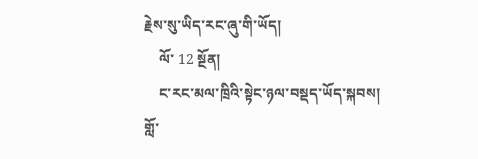རྗེས་སུ་ཡིད་རང་ཞུ་གི་ཡོད།
    ལོ་ 12 སྔོན།
    ང་རང་མལ་ཁྲིའི་སྟེང་ཉལ་བསྡད་ཡོད་སྐབས། གློ་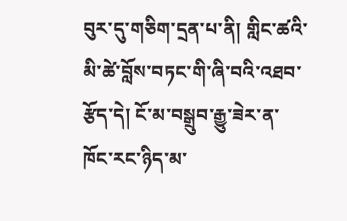བུར་དུ་གཅིག་དྲན་པ་ནི། གླིང་ཚའི་མི་ཚེ་བློས་བཏང་གི་ཞི་བའི་འཐབ་རྩོད་དེ། ངོ་མ་བསྒྲུབ་རྒྱུ་ཟེར་ན་ཁོང་རང་ཉིད་མ་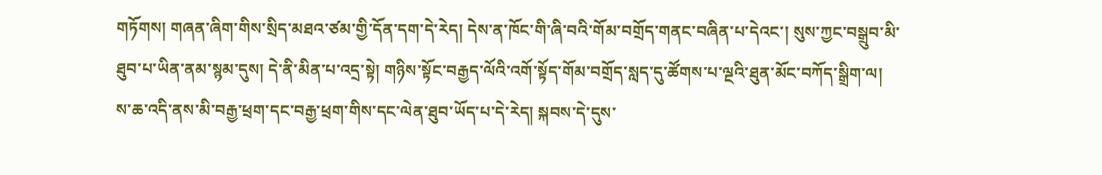གཏོགས། གཞན་ཞིག་གིས་སྲིད་མཐའ་ཙམ་གྱི་དོན་དག་དེ་རེད། དེས་ན་ཁོང་གི་ཞི་བའི་གོམ་བགྲོད་གནང་བཞིན་པ་དེའང་། སུས་ཀྱང་བསྒྲུབ་མི་ཐུབ་པ་ཡིན་ནམ་སྙམ་དུས། དེ་ནི་མིན་པ་འདྲ་སྟེ། གཉིས་སྟོང་བརྒྱད་ལོའི་འགོ་སྟོད་གོམ་བགྲོད་སླད་དུ་ཚོགས་པ་ལྔའི་ཐུན་མོང་བཀོད་སྒྲིག་ལ། ས་ཆ་འདི་ནས་མི་བརྒྱ་ཕྲག་དང་བརྒྱ་ཕྲག་གིས་དང་ལེན་ཐུབ་ཡོད་པ་དེ་རེད། སྐབས་དེ་དུས་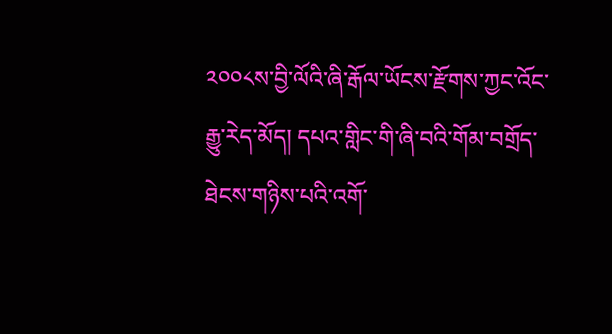༢༠༠༨ས་བྱི་ལོའི་ཞི་རྒོལ་ཡོངས་རྫོགས་ཀྱང་འོང་རྒྱུ་རེད་མོད། དཔའ་གླིང་གི་ཞི་བའི་གོམ་བགྲོད་ཐེངས་གཉིས་པའི་འགོ་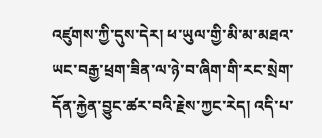འཛུགས་ཀྱི་དུས་དེར། ཕ་ཡུལ་གྱི་མི་མ་མཐའ་ཡང་བརྒྱ་ཕྲག་ཟིན་ལ་ཉེ་བ་ཞིག་གི་རང་སྲེག་དོན་རྐྱེན་བྱུང་ཚར་བའི་རྗེས་ཀྱང་རེད། འདི་པ་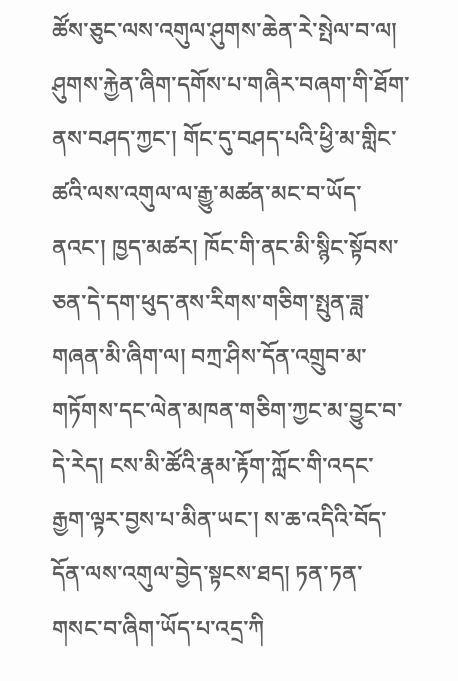ཚོས་ཅུང་ལས་འགུལ་ཤུགས་ཆེན་རེ་སྤེལ་བ་ལ། ཤུགས་རྐྱེན་ཞིག་དགོས་པ་གཞིར་བཞག་གི་ཐོག་ནས་བཤད་ཀྱང་། གོང་དུ་བཤད་པའི་ཕྱི་མ་གླིང་ཚའི་ལས་འགུལ་ལ་རྒྱུ་མཚན་མང་བ་ཡོད་ནའང་། ཁྱད་མཚར། ཁོང་གི་ནང་མི་སྙིང་སྟོབས་ཅན་དེ་དག་ཕུད་ནས་རིགས་གཅིག་སྤུན་ཟླ་གཞན་མི་ཞིག་ལ། བཀྲ་ཤིས་དོན་འགྲུབ་མ་གཏོགས་དང་ལེན་མཁན་གཅིག་ཀྱང་མ་བྱུང་བ་དེ་རེད། ངས་མི་ཚོའི་རྣམ་རྟོག་ཀློང་གི་འདང་རྒྱག་ལྟར་བྱས་པ་མིན་ཡང་། ས་ཆ་འདིའི་བོད་དོན་ལས་འགུལ་བྱེད་སྟངས་ཐད། ཏན་ཏན་གསང་བ་ཞིག་ཡོད་པ་འདྲ་ཀི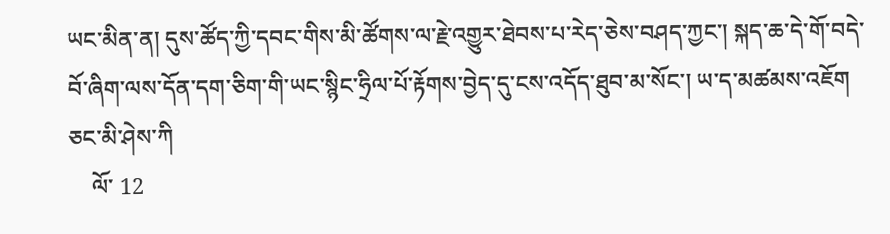ཡང་མིན་ན། དུས་ཚོད་ཀྱི་དབང་གིས་མི་ཚོགས་ལ་རྗེ་འགྱུར་ཐེབས་པ་རེད་ཅེས་བཤད་ཀྱང་། སྐད་ཆ་དེ་གོ་བདེ་བོ་ཞིག་ལས་དོན་དག་ཅིག་གི་ཡང་སྙིང་ཧྲིལ་པོ་རྟོགས་བྱེད་དུ་ངས་འདོད་ཐུབ་མ་སོང་། ཡ་ད་མཚམས་འཇོག ཅང་མི་ཤེས་ཀི
    ལོ་ 12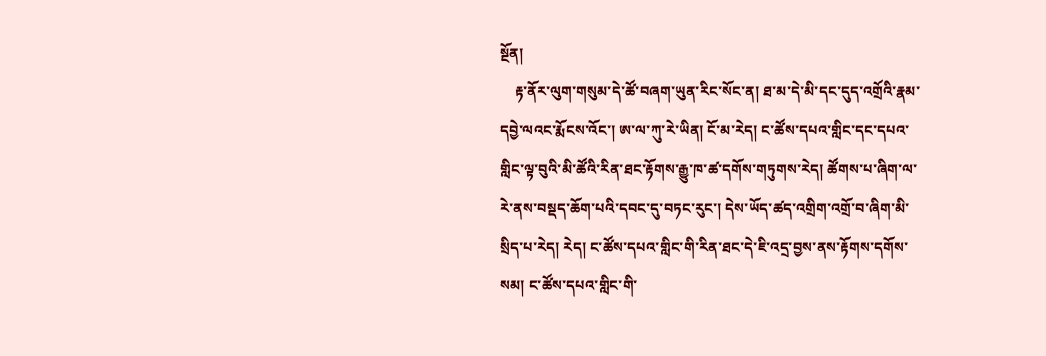སྔོན།
    རྟ་ནོར་ལུག་གསུམ་དེ་ཚོ་བཞག་ཡུན་རིང་སོང་ན། ཐ་མ་དེ་མི་དང་དུད་འགྲོའི་རྣམ་དབྱེ་ལའང་རྨོངས་འོང་། ཨ་ལ་ཀུ་རེ་ཡིན། ངོ་མ་རེད། ང་ཚོས་དཔའ་གླིང་དང་དཔའ་གླིང་ལྟ་བུའི་མི་ཚོའི་རིན་ཐང་རྟོགས་རྒྱུ་ཁ་ཚ་དགོས་གཏུགས་རེད། ཚོགས་པ་ཞིག་ལ་རེ་ནས་བསྡད་ཆོག་པའི་དབང་དུ་བཏང་རུང་། དེས་ཡོད་ཚད་འགྲིག་འགྲོ་བ་ཞིག་མི་སྲིད་པ་རེད། རེད། ང་ཚོས་དཔའ་གླིང་གི་རིན་ཐང་དེ་ཇི་འདྲ་བྱས་ནས་རྟོགས་དགོས་སམ། ང་ཚོས་དཔའ་གླིང་གི་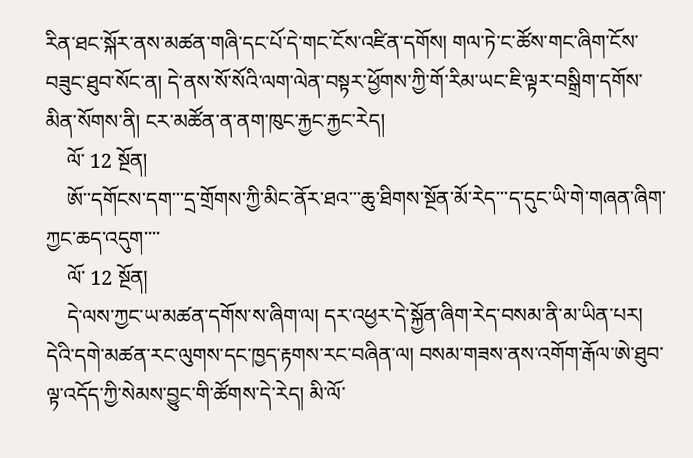རིན་ཐང་སྐོར་ནས་མཚན་གཞི་དང་པོ་དེ་གང་ངོས་འཛིན་དགོས། གལ་ཏེ་ང་ཚོས་གང་ཞིག་ངོས་བཟུང་ཐུབ་སོང་ན། དེ་ནས་སོ་སོའི་ལག་ལེན་བསྟར་ཕྱོགས་ཀྱི་གོ་རིམ་ཡང་ཇི་ལྟར་བསྒྲིག་དགོས་མིན་སོགས་ནི། ངར་མཚོན་ན་ནག་ཁུང་རྐྱང་རྐྱང་རེད།
    ལོ་ 12 སྔོན།
    ཨོ་་དགོངས་དག་་་དྲ་གྲོགས་ཀྱི་མིང་ནོར་ཐའ་་་ཆུ་ཐིགས་སྔོན་མོ་རེད་་་ད་དུང་ཡི་གེ་གཞན་ཞིག་ཀྱང་ཆད་འདུག་་་་
    ལོ་ 12 སྔོན།
    དེ་ལས་ཀྱང་ཡ་མཚན་དགོས་ས་ཞིག་ལ། དར་འཕྱར་དེ་སྐྱོན་ཞིག་རེད་བསམ་ནི་མ་ཡིན་པར། དེའི་དགེ་མཚན་རང་ལུགས་དང་ཁྱད་རྟགས་རང་བཞིན་ལ། བསམ་གཟས་ནས་འགོག་རྒོལ་ཨེ་ཐུབ་ལྟ་འདོད་ཀྱི་སེམས་བྱུང་གི་ཚོགས་དེ་རེད། མི་ལོ་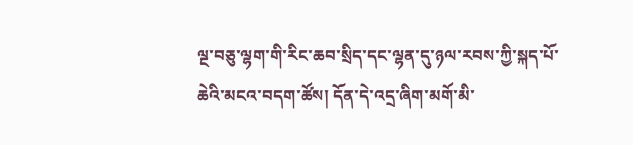ལྔ་བཅུ་ལྷག་གི་རིང་ཆབ་སྲིད་དང་ལྷན་དུ་ཉལ་རབས་ཀྱི་སྐད་པོ་ཆེའི་མངའ་བདག་ཚོས། དོན་དེ་འདྲ་ཞིག་མགོ་མི་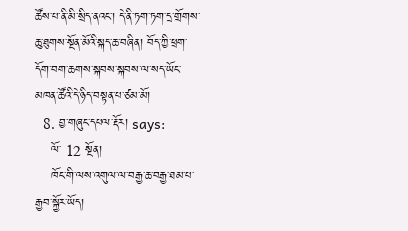ཚོས་པ་ནི་མི་སྲིད་ནའང་། དེ་ནི་ཏག་ཏག་དྲ་གྲོགས་ཆུ་ཐུགས་སྔོན་མོའི་སྐད་ཆ་བཞིན། བོད་ཀྱི་ཕྲག་དོག་བག་ཆགས་སྐབས་སྐབས་ལ་སད་ཡོང་མཁན་ཚོའི་དེ་ཉིད་བསྟན་པ་ཙམ་མོ།
  8. བྱ་གཞུང་དཔལ་རྡོར། says:
    ལོ་ 12 སྔོན།
    ཁོང་གི་ལས་འགུལ་ལ་བརྒྱ་ཆ་བརྒྱ་ཐམ་པ་རྒྱབ་སྐྱོར་ཡོད།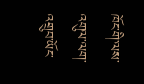ཁོང་གི་ལས་འགུལ་ལག་འགྲུབ་ཡོང་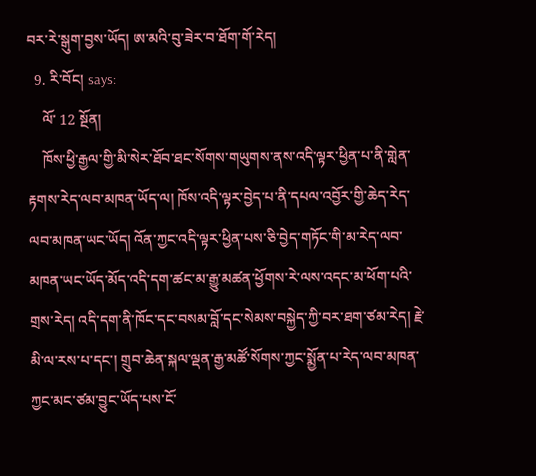བར་རེ་སྒུག་བྱས་ཡོད། ཨ་མའི་བུ་ཟེར་བ་ཐོག་གོ་རེད།
  9. རི་བོང། says:
    ལོ་ 12 སྔོན།
    ཁོས་ཕྱི་རྒྱལ་གྱི་མི་སེར་ཐོབ་ཐང་སོགས་གཡུགས་ནས་འདི་ལྟར་ཕྱིན་པ་ནི་གླེན་རྟགས་རེད་ལབ་མཁན་ཡོད་ལ། ཁོས་འདི་ལྟར་བྱེད་པ་ནི་དཔལ་འབྱོར་གྱི་ཆེད་རེད་ལབ་མཁན་ཡང་ཡོད། འོན་ཀྱང་འདི་ལྟར་ཕྱིན་པས་ཅི་བྱེད་གཏོང་གི་མ་རེད་ལབ་མཁན་ཡང་ཡོད་མོད་འདི་དག་ཚང་མ་རྒྱུ་མཚན་ཕྱོགས་རེ་ལས་འདང་མ་ཕོག་པའི་གྲས་རེད། འདི་དག་ནི་ཁོང་དང་བསམ་བློ་དང་སེམས་བསྐྱེད་ཀྱི་བར་ཐག་ཙམ་རེད། རྗེ་མི་ལ་རས་པ་དང་། གྲུབ་ཆེན་སྐལ་ལྡན་རྒྱ་མཚོ་སོགས་ཀྱང་སྨྱོན་པ་རེད་ལབ་མཁན་ཀྱང་མང་ཙམ་བྱུང་ཡོད་པས་ངོ་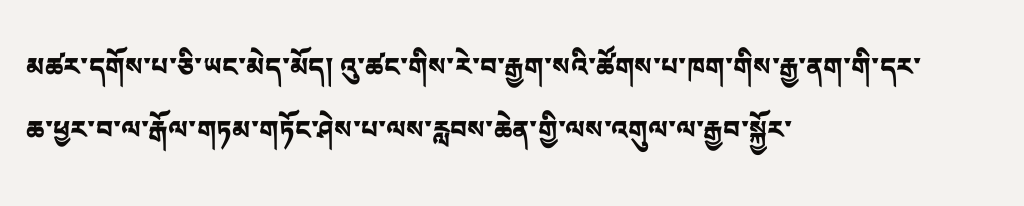མཚར་དགོས་པ་ཅི་ཡང་མེད་མོད། འུ་ཚང་གིས་རེ་བ་རྒྱག་སའི་ཚོགས་པ་ཁག་གིས་རྒྱ་ནག་གི་དར་ཆ་ཕྱར་བ་ལ་རྒོལ་གཏམ་གཏོང་ཤེས་པ་ལས་རླབས་ཆེན་གྱི་ལས་འགུལ་ལ་རྒྱབ་སྐྱོར་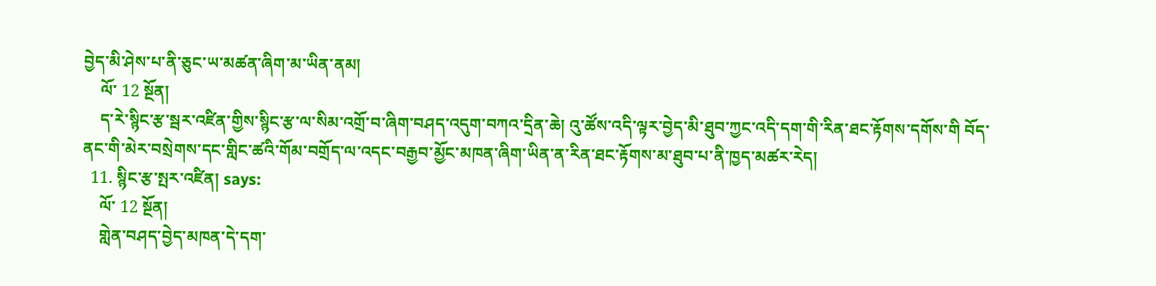བྱེད་མི་ཤེས་པ་ནི་ཅུང་ཡ་མཚན་ཞིག་མ་ཡིན་ནམ།
    ལོ་ 12 སྔོན།
    ད་རེ་སྙིང་རྩ་སྦར་འཛིན་གྱིས་སྙིང་རྩ་ལ་སིམ་འགྲོ་བ་ཞིག་བཤད་འདུག་བཀའ་དྲིན་ཆེ། འུ་ཚོས་འདི་ལྟར་བྱེད་མི་ཐུབ་ཀྱང་འདི་དག་གི་རིན་ཐང་རྟོགས་དགོས་གི བོད་ནང་གི་མེར་བསྲེགས་དང་གླིང་ཚའི་གོམ་བགྲོད་ལ་འདང་བརྒྱབ་མྱོང་མཁན་ཞིག་ཡིན་ན་རིན་ཐང་རྟོགས་མ་ཐུབ་པ་ནི་ཁྱད་མཚར་རེད།
  11. སྙིང་རྩ་སྤར་འཛིན། says:
    ལོ་ 12 སྔོན།
    གླེན་བཤད་བྱེད་མཁན་དེ་དག་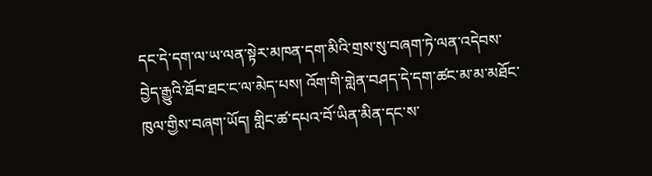དང་དེ་དག་ལ་ཡ་ལན་སྟེར་མཁན་དག་མིའི་གྲས་སུ་བཞག་ཏེ་ལན་འདེབས་བྱེད་རྒྱུའི་ཐོབ་ཐང་ང་ལ་མེད་པས། འོག་གི་གླེན་བཤད་དེ་དག་ཚང་མ་མ་མཐོང་ཁུལ་གྱིས་བཞག་ཡོད། གླིང་ཚ་དཔའ་བོ་ཡིན་མིན་དང་ས་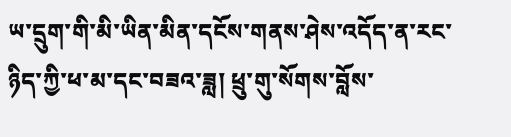ཡ་དྲུག་གི་མི་ཡིན་མིན་དངོས་གནས་ཤེས་འདོད་ན་རང་ཉིད་ཀྱི་ཕ་མ་དང་བཟའ་ཟླ། ཕྲུ་གུ་སོགས་བློས་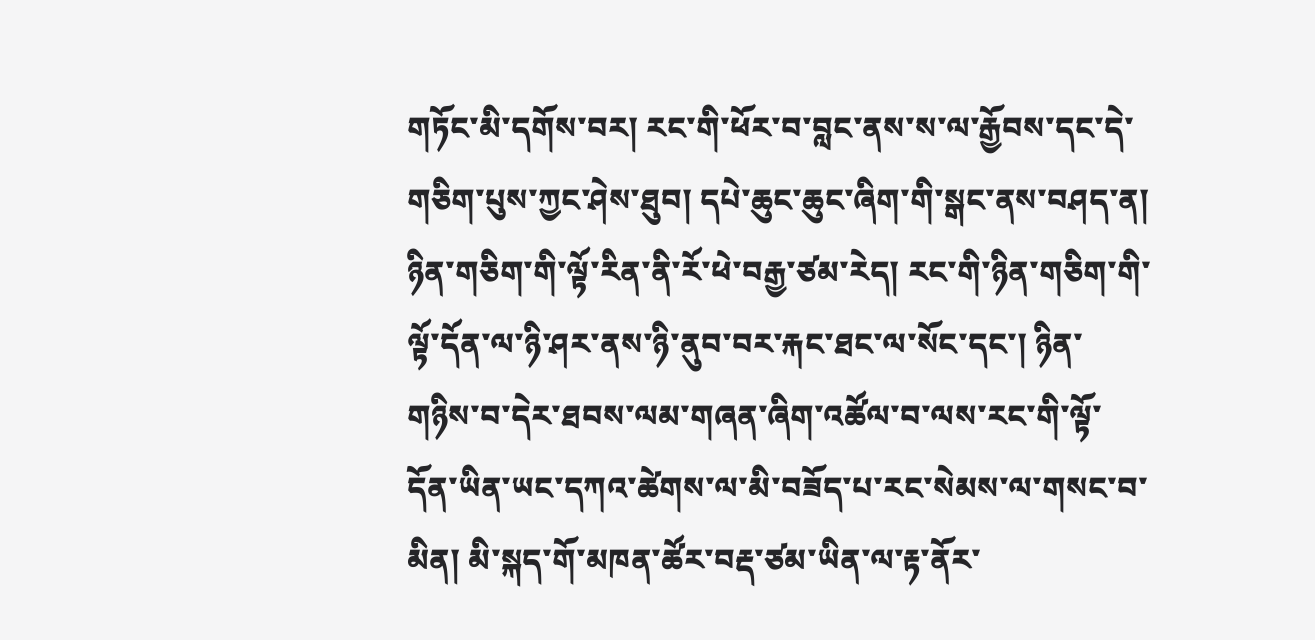གཏོང་མི་དགོས་བར། རང་གི་ཕོར་བ་བླང་ནས་ས་ལ་རྒྱོབས་དང་དེ་གཅིག་པུས་ཀྱང་ཤེས་ཐུབ། དཔེ་ཆུང་ཆུང་ཞིག་གི་སྒང་ནས་བཤད་ན། ཉིན་གཅིག་གི་ལྟོ་རིན་ནི་རོ་ཕེ་བརྒྱ་ཙམ་རེད། རང་གི་ཉིན་གཅིག་གི་ལྟོ་དོན་ལ་ཉི་ཤར་ནས་ཉི་ནུབ་བར་རྐང་ཐང་ལ་སོང་དང་། ཉིན་གཉིས་བ་དེར་ཐབས་ལམ་གཞན་ཞིག་འཚོལ་བ་ལས་རང་གི་ལྟོ་དོན་ཡིན་ཡང་དཀའ་ཚེགས་ལ་མི་བཟོད་པ་རང་སེམས་ལ་གསང་བ་མིན། མི་སྐད་གོ་མཁན་ཚོར་བརྡ་ཙམ་ཡིན་ལ་རྟ་ནོར་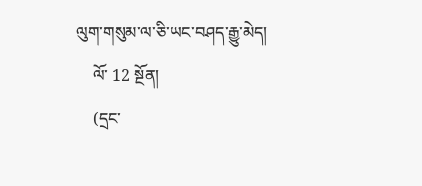ལུག་གསུམ་ལ་ཅི་ཡང་བཤད་རྒྱུ་མེད།
    ལོ་ 12 སྔོན།
    (དྲང་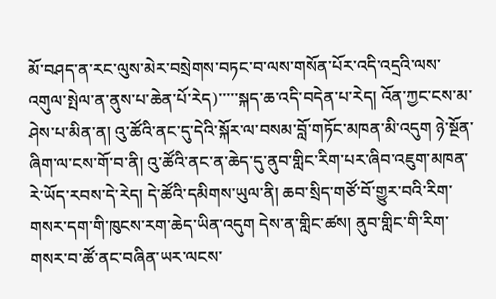མོ་བཤད་ན་རང་ལུས་མེར་བསྲེགས་བཏང་བ་ལས་གསོན་པོར་འདི་འདྲའི་ལས་འགུལ་སྤེལ་ན་ནུས་པ་ཆེན་པོ་རེད)་་་་་སྐད་ཆ་འདི་བདེན་པ་རེད། འོན་ཀྱང་ངས་མ་ཤེས་པ་མིན་ན། འུ་ཚོའི་ནང་དུ་དེའི་སྐོར་ལ་བསམ་བློ་གཏོང་མཁན་མི་འདུག ཉེ་སྔོན་ཞིག་ལ་ངས་གོ་བ་ནི། འུ་ཚོའི་ནང་ན་ཆེད་དུ་ནུབ་གླིང་རིག་པར་ཞིབ་འཇུག་མཁན་རེ་ཡོད་རབས་དེ་རེད། དེ་ཚོའི་དམིགས་ཡུལ་ནི། ཆབ་སྲིད་གཙོ་བོ་གྱུར་བའི་རིག་གསར་དག་གི་ཁུངས་རག་ཆེད་ཡིན་འདུག དེས་ན་གླིང་ཚས། ནུབ་གླིང་གི་རིག་གསར་བ་ཚོ་ནང་བཞིན་ཡར་ལངས་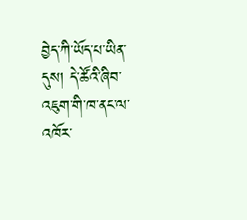བྱེད་ཀི་ཡོད་པ་ཡིན་དུས། དེ་ཚོའི་ཞིབ་འཇུག་གི་ཁ་ནང་ལ་འཁོར་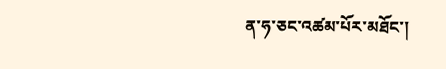ན་ཧ་ཅང་འཚམ་པོར་མཐོང་།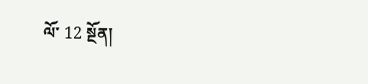ལོ་ 12 སྔོན།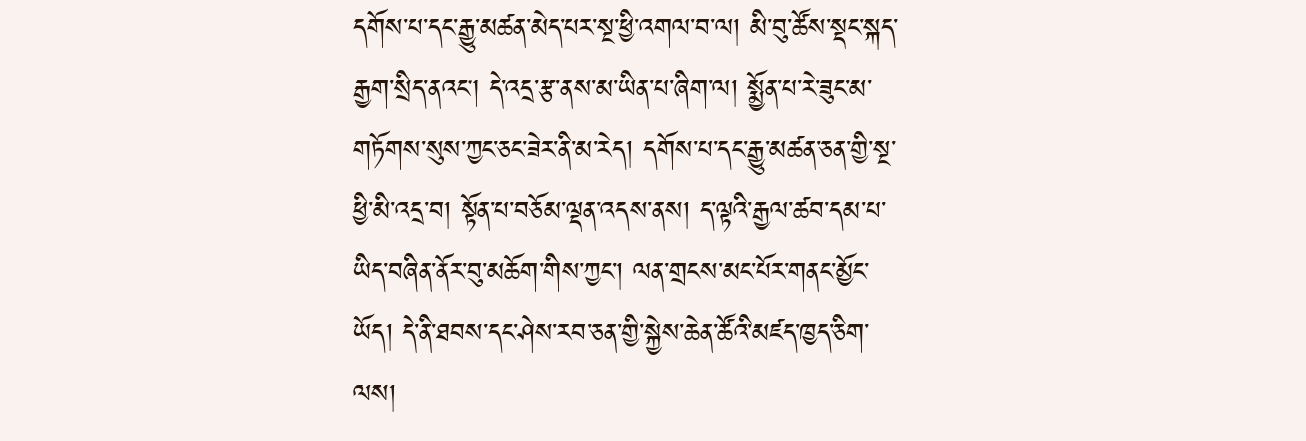དགོས་པ་དང་རྒྱུ་མཚན་མེད་པར་སྔ་ཕྱི་འགལ་བ་ལ། མི་བུ་ཚོས་སྡང་སྐད་རྒྱག་སྲིད་ནའང། དེ་འདྲ་རྩ་ནས་མ་ཡིན་པ་ཞིག་ལ། སྨྱོན་པ་རེ་ཟུང་མ་གཏོགས་སུས་ཀྱང་ཅང་ཟེར་ནི་མ་རེད། དགོས་པ་དང་རྒྱུ་མཚན་ཅན་གྱི་སྔ་ཕྱི་མི་འདྲ་བ། སྟོན་པ་བཅོམ་ལྡན་འདས་ནས། ད་ལྟའི་རྒྱལ་ཚབ་དམ་པ་ཡིད་བཞིན་ནོར་བུ་མཆོག་གིས་ཀྱང་། ལན་གྲངས་མང་པོར་གནང་མྱོང་ཡོད། དེ་ནི་ཐབས་དང་ཤེས་རབ་ཅན་གྱི་སྐྱེས་ཆེན་ཚོའི་མཛད་ཁྱད་ཅིག་ལས།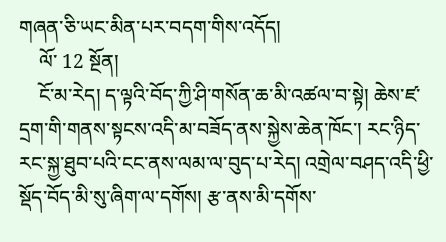གཞན་ཅི་ཡང་མིན་པར་བདག་གིས་འདོད།
    ལོ་ 12 སྔོན།
    ངོ་མ་རེད། ད་ལྟའི་བོད་ཀྱི་ཤི་གསོན་ཆ་མི་འཚལ་བ་སྟེ། ཆེས་ཛ་དྲག་གི་གནས་སྟངས་འདི་མ་བཟོད་ནས་སྐྱེས་ཆེན་ཁོང་། རང་ཉིད་རང་སྐྱ་ཐུབ་པའི་ངང་ནས་ལམ་ལ་བུད་པ་རེད། འགྲེལ་བཤད་འདི་ཕྱི་སྡོད་བོད་མི་སུ་ཞིག་ལ་དགོས། རྩ་ནས་མི་དགོས་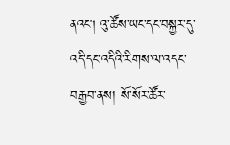ནའང། འུ་ཚོས་ཡང་དང་བསྐྱར་དུ་འདི་དང་འདིའི་རིགས་ལ་འདང་བརྒྱབ་ནས། སོ་སོར་ཚོར་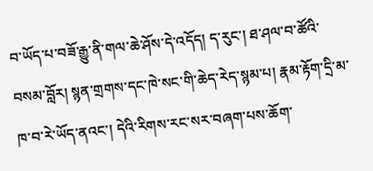བ་ཡོད་པ་བཟོ་རྒྱུ་ནི་གལ་ཆེ་ཤོས་དེ་འདོད། ད་རུང་། ཐ་ཤལ་བ་ཚོའི་བསམ་བློར། སྙན་གྲགས་དང་ཁེ་སང་གི་ཆེད་རེད་སྙམ་པ། རྣམ་རྟོག་དྲི་མ་ཁ་བ་རེ་ཡོད་ནའང་། དེའི་རིགས་རང་སར་བཞག་པས་ཆོག་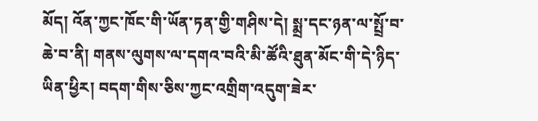མོད། འོན་ཀྱང་ཁོང་གི་ཡོན་ཏན་གྱི་གཤིས་དེ། སྨྲ་དང་ཉན་ལ་སྤྲོ་བ་ཆེ་བ་ནི། གནས་ལུགས་ལ་དགའ་བའི་མི་ཚོའི་ཐུན་མོང་གི་དེ་ཉིད་ཡིན་ཕྱིར། བདག་གིས་ཅིས་ཀྱང་འགྲིག་འདུག་ཟེར་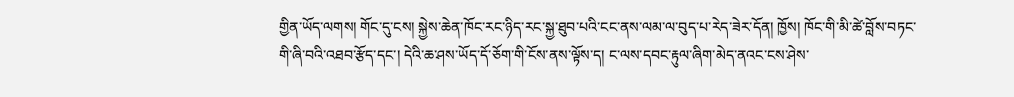གྱིན་ཡོད་ལགས། གོང་དུ་ངས། སྐྱེས་ཆེན་ཁོང་རང་ཉིད་རང་སྐྱ་ཐུབ་པའི་ངང་ནས་ལམ་ལ་བུད་པ་རེད་ཟེར་དོན། ཁྱོས། ཁོང་གི་མི་ཚེ་བློས་བཏང་གི་ཞི་བའི་འཐབ་རྩོད་དང་། དེའི་ཆ་ཤས་ཡོད་དོ་ཅོག་གི་ངོས་ནས་ལྟོས་ད། ང་ལས་དབང་རྟུལ་ཞིག་མེད་ནའང་ངས་ཤེས་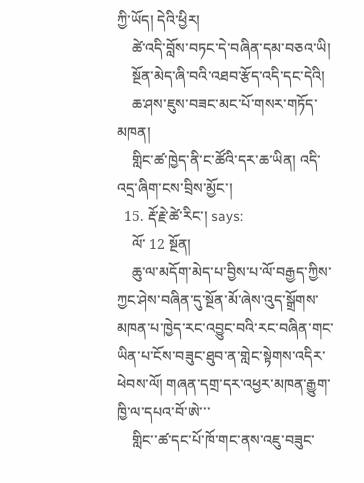ཀྱི་ཡོད། དེའི་ཕྱིར།
    ཚེ་འདི་བློས་བཏང་དེ་བཞིན་དམ་བཅའ་ཡི།
    སྔོན་མེད་ཞི་བའི་འཐབ་རྩོད་འདི་དང་དེའི།
    ཆ་ཤས་ཇུས་བཟང་མང་པོ་གསར་གཏོད་མཁན།
    གླིང་ཚ་ཁྱེད་ནི་ང་ཚོའི་དར་ཆ་ཡིན། འདི་འདྲ་ཞིག་ངས་བྲིས་མྱོང་།
  15. རྡོ་རྗེ་ཚེ་རིང་། says:
    ལོ་ 12 སྔོན།
    ཆུ་ལ་མདོག་མེད་པ་བྱིས་པ་ལོ་བརྒྱད་ཀྱིས་ཀྱང་ཤེས་བཞིན་དུ་སྔོན་མོ་ཞེས་འུད་སྒྲོགས་མཁན་པ་ཁྱེད་རང་འབྱུང་བའི་རང་བཞིན་གང་ཡིན་པ་ངོས་བཟུང་ཐུབ་ན་གླེང་སྟེགས་འདིར་ཕེབས་ལོ། གཞན་དགྲ་དར་འཕྱར་མཁན་རྒྱུག་ཁྱི་ལ་དཔའ་བོ་ཨེ་་་
    གླིང་་ཚ་དང་པོ་ཁོ་གང་ནས་འཇུ་བཟུང་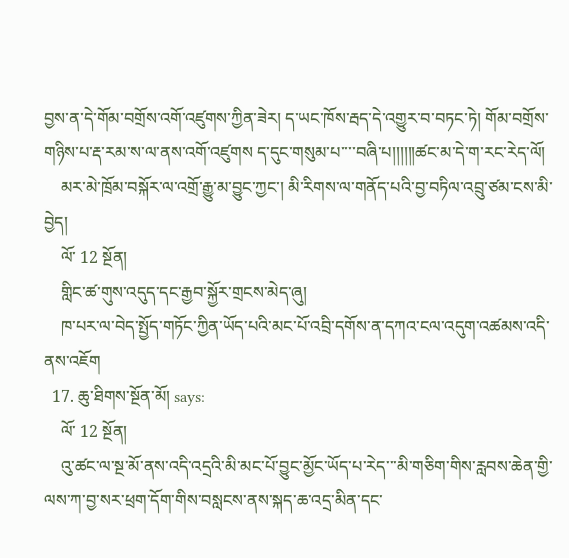བྱས་ན་དེ་གོམ་བགྲོས་འགོ་འཛུགས་ཀྱིན་ཟེར། ད་ཡང་ཁོས་རྦད་དེ་འགྱུར་བ་བཏང་ཏེ། གོམ་བགྲོས་གཉིས་པ་རྡ་རམ་ས་ལ་ནས་འགོ་འཛུགས ད་དུང་གསུམ་པ་་་་བཞི་པ།།།།།།ཚང་མ་དེ་ག་རང་རེད་ལོ།
    མར་མེ་ཁྲོམ་བསྐོར་ལ་འགྲོ་རྒྱུ་མ་བྱུང་ཀྱང་། མི་རིགས་ལ་གནོད་པའི་བྱ་བཏིལ་འབྲུ་ཙམ་ངས་མི་བྱེད།
    ལོ་ 12 སྔོན།
    གླིང་ཚ་གུས་འདུད་དང་རྒྱབ་སྐྱོར་གྲངས་མེད་ཞུ།
    ཁ་པར་ལ་བེད་སྤྱོད་གཏོང་ཀྱིན་ཡོད་པའི་མང་པོ་འབྲི་དགོས་ན་དཀའ་ངལ་འདུག་འཚམས་འདི་ནས་འཇོག
  17. ཆུ་ཐིགས་སྔོན་མོ། says:
    ལོ་ 12 སྔོན།
    འུ་ཚང་ལ་སྔ་མོ་ནས་འདི་འདྲའི་མི་མང་པོ་བྱུང་མྱོང་ཡོད་པ་རེད་་་མི་གཅིག་གིས་རླབས་ཆེན་གྱི་ལས་ཀ་བྱ་སར་ཕྲག་དོག་གིས་བསླངས་ནས་སྐད་ཆ་འདྲ་མིན་དང་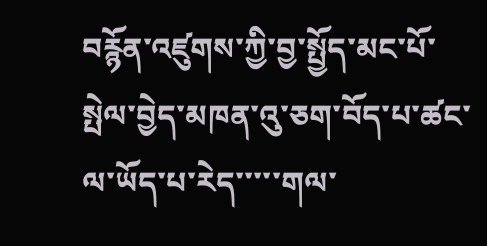བརྙོན་འཛུགས་ཀྱི་བྱ་སྤྱོད་མང་པོ་སྤེལ་བྱེད་མཁན་འུ་ཅག་བོད་པ་ཚང་ལ་ཡོད་པ་རེད་་་་་གལ་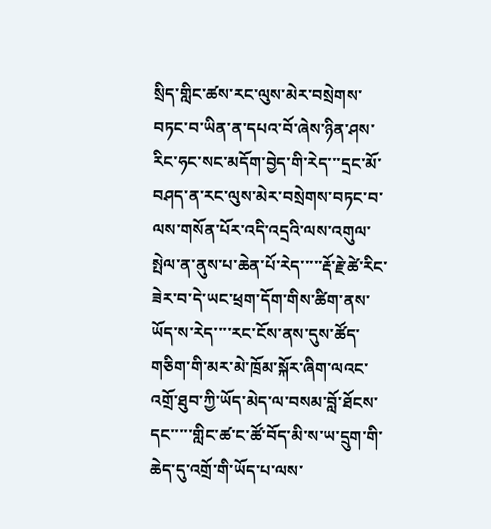སྲིད་གླིང་ཚས་རང་ལུས་མེར་བསྲེགས་བཏང་བ་ཡིན་ན་དཔའ་བོ་ཞེས་ཉིན་ཤས་རིང་ཧང་སང་མདོག་བྱེད་གི་རེད་་་དྲང་མོ་བཤད་ན་རང་ལུས་མེར་བསྲེགས་བཏང་བ་ལས་གསོན་པོར་འདི་འདྲའི་ལས་འགུལ་སྤེལ་ན་ནུས་པ་ཆེན་པོ་རེད་་་་་རྡོ་རྗེ་ཚེ་རིང་ཟེར་བ་དེ་ཡང་ཕྲག་དོག་གིས་ཚིག་ནས་ཡོད་ས་རེད་་་་རང་ངོས་ནས་དུས་ཚོད་གཅིག་གི་མར་མེ་ཁྲོམ་སྐོར་ཞིག་ལའང་འགྲོ་ཐུབ་ཀྱི་ཡོད་མེད་ལ་བསམ་བློ་ཐོངས་དང་་་་་གླིང་ཚ་ང་ཚོ་བོད་མི་ས་ཡ་དྲུག་གི་ཆེད་དུ་འགྲོ་གི་ཡོད་པ་ལས་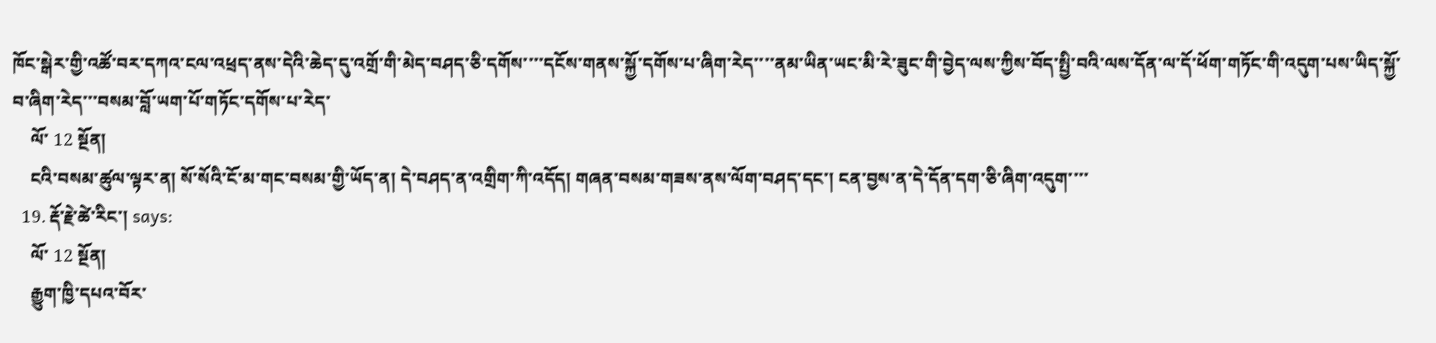ཁོང་སྒེར་གྱི་འཚོ་བར་དཀའ་ངལ་འཕྲད་ནས་དེའི་ཆེད་དུ་འགྲོ་གི་མེད་བཤད་ཅི་དགོས་་་་དངོས་གནས་སྐྱོ་དགོས་པ་ཞིག་རེད་་་་ནམ་ཡིན་ཡང་མི་རེ་ཟུང་གི་བྱེད་ལས་ཀྱིས་བོད་སྤྱི་བའི་ལས་དོན་ལ་དོ་ཕོག་གཏོང་གི་འདུག་པས་ཡིད་སྐྱོ་བ་ཞིག་རེད་་་བསམ་བློ་ཡག་པོ་གཏོང་དགོས་པ་རེད་
    ལོ་ 12 སྔོན།
    ངའི་བསམ་ཚུལ་ལྟར་ན། སོ་སོའི་ངོ་མ་གང་བསམ་གྱི་ཡོད་ན། དེ་བཤད་ན་འགྲིག་ཀི་འདོད། གཞན་བསམ་གཟས་ནས་ལོག་བཤད་དང་། ངན་བྱས་ན་དེ་དོན་དག་ཅི་ཞིག་འདུག་་་་
  19. རྡོ་རྗེ་ཚེ་རིང་། says:
    ལོ་ 12 སྔོན།
    རྒྱུག་ཁྱི་དཔའ་བོར་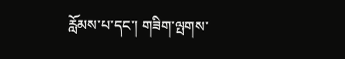རློམས་པ་དང་། གཟིག་ལྤགས་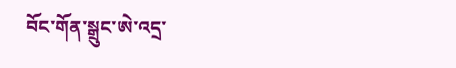བོང་གོན་སྒྲུང་ཨེ་འདྲ་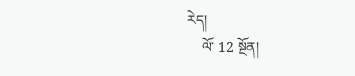རེད།
    ལོ་ 12 སྔོན།